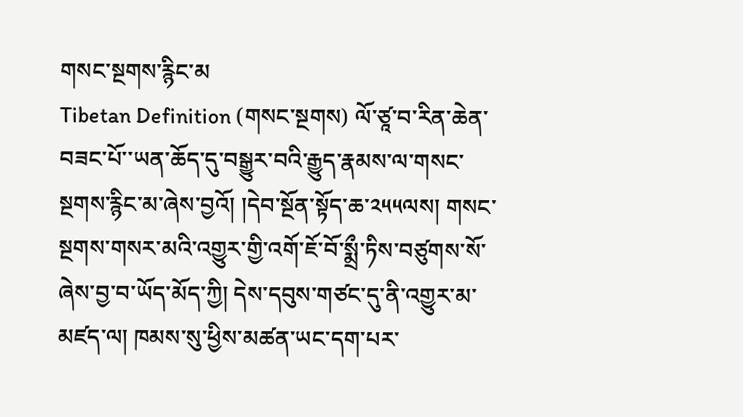གསང་སྔགས་རྙིང་མ
Tibetan Definition (གསང་སྔགས) ལོ་ཙཱ་བ་རིན་ཆེན་བཟང་པོ་་ཡན་ཆོད་དུ་བསྒྱུར་བའི་རྒྱུད་རྣམས་ལ་གསང་སྔགས་རྙིང་མ་ཞེས་བྱའོ། །དེབ་སྔོན་སྟོད་ཆ་༢༥༥ལས། གསང་སྔགས་གསར་མའི་འགྱུར་གྱི་འགོ་ཇོ་བོ་སྨྲྀ་ཏིས་བཙུགས་སོ་ཞེས་བྱ་བ་ཡོད་མོད་ཀྱི། དེས་དབུས་གཙང་དུ་ནི་འགྱུར་མ་མཛད་ལ། ཁམས་སུ་ཕྱིས་མཚན་ཡང་དག་པར་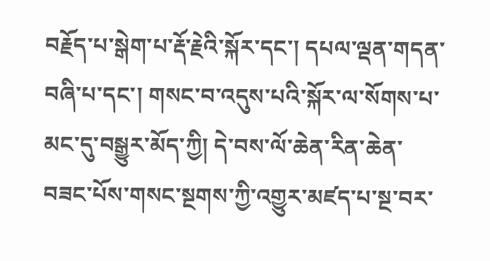བརྗོད་པ་སྒེག་པ་རྡོ་རྗེའི་སྐོར་དང་། དཔལ་ལྡན་གདན་བཞི་པ་དང་། གསང་བ་འདུས་པའི་སྐོར་ལ་སོགས་པ་མང་དུ་བསྒྱུར་མོད་ཀྱི། དེ་བས་ལོ་ཆེན་རིན་ཆེན་བཟང་པོས་གསང་སྔགས་ཀྱི་འགྱུར་མཛད་པ་སྔ་བར་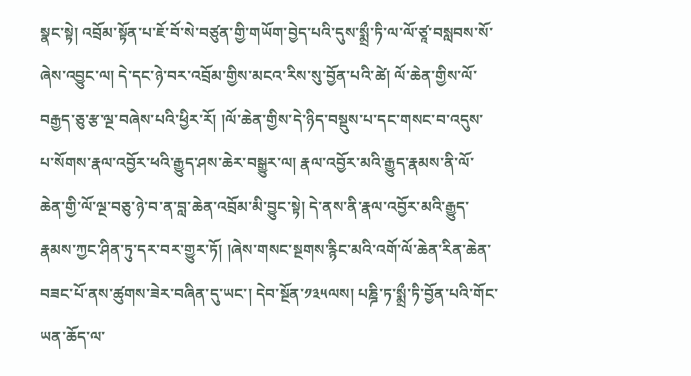སྣང་སྟེ། འབྲོམ་སྟོན་པ་ཇོ་བོ་སེ་བཙུན་གྱི་གཡོག་བྱེད་པའི་དུས་སྨྲྀ་ཏི་ལ་ལོ་ཙཱ་བསླབས་སོ་ཞེས་འབྱུང་ལ། དེ་དང་ཉེ་བར་འབྲོམ་གྱིས་མངའ་རིས་སུ་བྱོན་པའི་ཚེ། ལོ་ཆེན་གྱིས་ལོ་བརྒྱད་ཅུ་རྩ་ལྔ་བཞེས་པའི་ཕྱིར་རོ། །ལོ་ཆེན་གྱིས་དེ་ཉིད་བསྡུས་པ་དང་གསང་བ་འདུས་པ་སོགས་རྣལ་འབྱོར་ཕའི་རྒྱུད་ཤས་ཆེར་བསྒྱུར་ལ། རྣལ་འབྱོར་མའི་རྒྱུད་རྣམས་ནི་ལོ་ཆེན་གྱི་ལོ་ལྔ་བཅུ་ཉེ་བ་ན་བླ་ཆེན་འབྲོམ་མི་བྱུང་སྟེ། དེ་ནས་ནི་རྣལ་འབྱོར་མའི་རྒྱུད་རྣམས་ཀྱང་ཤིན་ཏུ་དར་བར་གྱུར་ཏོ། །ཞེས་གསང་སྔགས་རྙིང་མའི་འགོ་ལོ་ཆེན་རིན་ཆེན་བཟང་པོ་ནས་ཚུགས་ཟེར་བཞིན་དུ་ཡང་། དེབ་སྔོན་༡༣༥ལས། པཎྜི་ཏ་སྨྲྀ་ཏི་བྱོན་པའི་གོང་ཡན་ཆོད་ལ་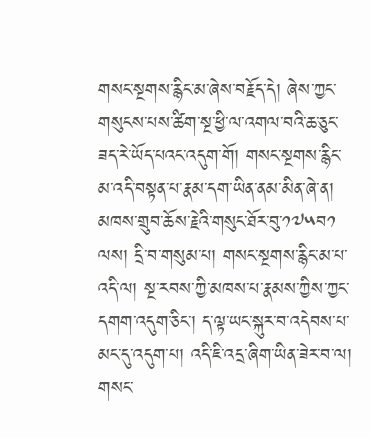གསང་སྔགས་རྙིང་མ་ཞེས་བརྗོད་དེ། ཞེས་ཀྱང་གསུངས་པས་ཚིག་སྔ་ཕྱི་ལ་འགལ་བའི་ཆ་ཅུང་ཟད་རེ་ཡོད་པའང་འདུག་གོ། གསང་སྔགས་རྙིང་མ་འདི་བསྟན་པ་རྣམ་དག་ཡིན་ནམ་མིན་ཞེ་ན། མཁས་གྲུབ་ཆོས་རྗེའི་གསུང་ཐོར་བུ་༡༧༥བ༡ ལས། དྲི་བ་གསུམ་པ། གསང་སྔགས་རྙིང་མ་པ་འདི་ལ། སྔ་རབས་ཀྱི་མཁས་པ་རྣམས་ཀྱིས་ཀྱང་དགག་འདུག་ཅིང་། ད་ལྟ་ཡང་སྐུར་བ་འདེབས་པ་མང་དུ་འདུག་པ། འདི་ཇི་འདྲ་ཞིག་ཡིན་ཟེར་བ་ལ། གསང་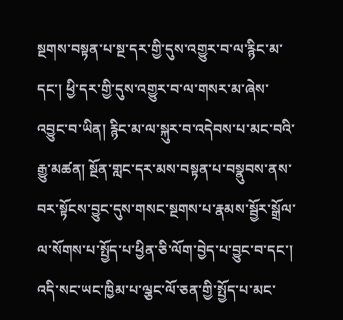སྔགས་བསྟན་པ་སྔ་དར་གྱི་དུས་འགྱུར་བ་ལ་རྙིང་མ་དང་། ཕྱི་དར་གྱི་དུས་འགྱུར་བ་ལ་གསར་མ་ཞེས་འབྱུང་བ་ཡིན། རྙིང་མ་ལ་སྐུར་བ་འདེབས་པ་མང་བའི་རྒྱུ་མཚན། སྔོན་གླང་དར་མས་བསྟན་པ་བསྣུབས་ནས་བར་སྟོངས་བྱུང་དུས་གསང་སྔགས་པ་རྣམས་སྦྱོར་སྒྲོལ་ལ་སོགས་པ་སྤྱོད་པ་ཕྱིན་ཅི་ལོག་བྱེད་པ་བྱུང་བ་དང་། འདི་སང་ཡང་ཁྱིམ་པ་ལྕང་ལོ་ཅན་གྱི་སྤྱོད་པ་མང་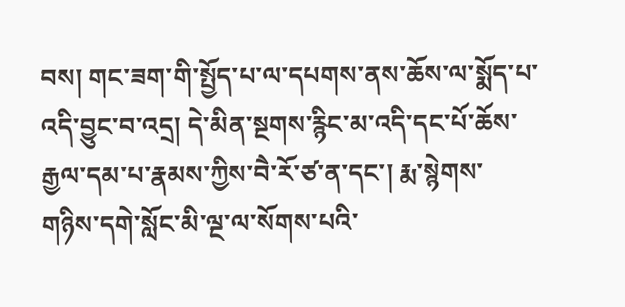བས། གང་ཟག་གི་སྤྱོད་པ་ལ་དཔགས་ནས་ཆོས་ལ་སྨོད་པ་འདི་བྱུང་བ་འདྲ། དེ་མིན་སྔགས་རྙིང་མ་འདི་དང་པོ་ཆོས་རྒྱལ་དམ་པ་རྣམས་ཀྱིས་བཻ་རོ་ཙ་ན་དང་། རྨ་སྙེགས་གཉིས་དགེ་སློང་མི་ལྔ་ལ་སོགས་པའི་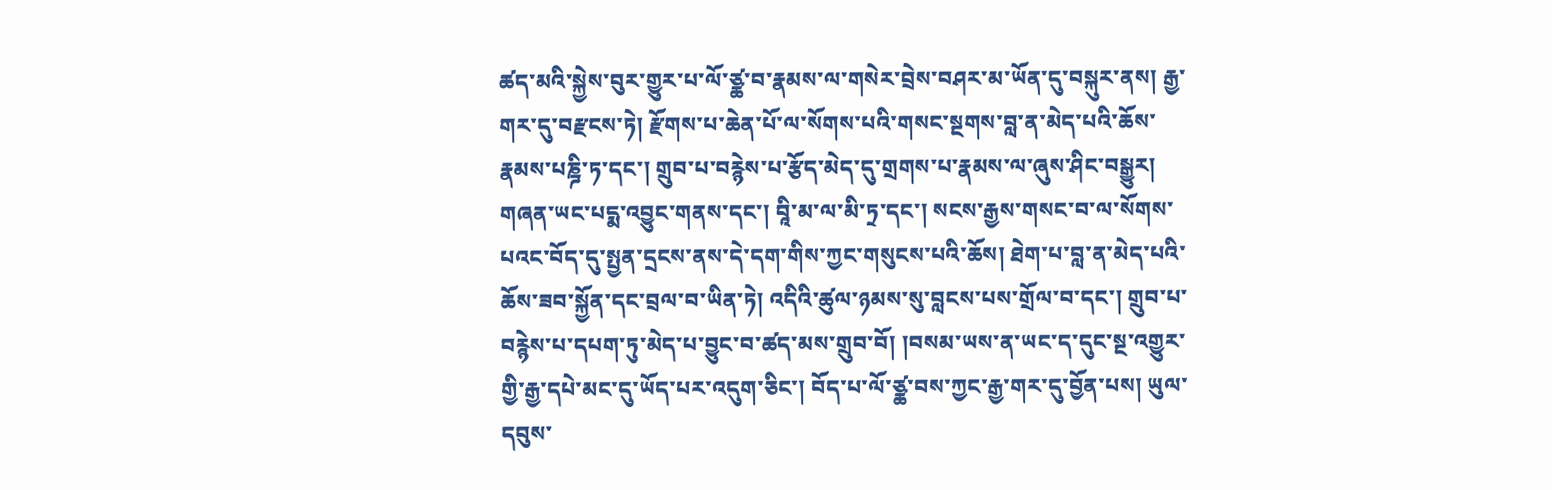ཚད་མའི་སྐྱེས་བུར་གྱུར་པ་ལོ་ཙྪ་བ་རྣམས་ལ་གསེར་བྲེས་བཤར་མ་ཡོན་དུ་བསྐུར་ནས། རྒྱ་གར་དུ་བརྫངས་ཏེ། རྫོགས་པ་ཆེན་པོ་ལ་སོགས་པའི་གསང་སྔགས་བླ་ན་མེད་པའི་ཆོས་རྣམས་པཎྜི་ཏ་དང་། གྲུབ་པ་བརྙེས་པ་རྩོད་མེད་དུ་གྲགས་པ་རྣམས་ལ་ཞུས་ཤིང་བསྒྱུར། གཞན་ཡང་པདྨ་འབྱུང་གནས་དང་། བཱི་མ་ལ་མི་ཏྲ་དང་། སངས་རྒྱས་གསང་བ་ལ་སོགས་པའང་བོད་དུ་སྤྱན་དྲངས་ནས་དེ་དག་གིས་ཀྱང་གསུངས་པའི་ཆོས། ཐེག་པ་བླ་ན་མེད་པའི་ཆོས་ཟབ་སྐྱོན་དང་བྲལ་བ་ཡིན་ཏེ། འདིའི་ཚུལ་ཉམས་སུ་བླངས་པས་གྲོལ་བ་དང་། གྲུབ་པ་བརྙེས་པ་དཔག་ཏུ་མེད་པ་བྱུང་བ་ཚད་མས་གྲུབ་བོ། །བསམ་ཡས་ན་ཡང་ད་དུང་སྔ་འགྱུར་གྱི་རྒྱ་དཔེ་མང་དུ་ཡོད་པར་འདུག་ཅིང་། བོད་པ་ལོ་ཙྪ་བས་ཀྱང་རྒྱ་གར་དུ་བྱོན་པས། ཡུལ་དབུས་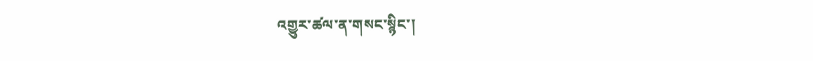འགྱུར་ཚལ་ན་གསང་སྙིང་།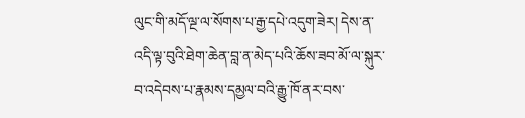ལུང་གི་མདོ་ལྔ་ལ་སོགས་པ་རྒྱ་དཔེ་འདུག་ཟེར། དེས་ན་འདི་ལྟ་བུའི་ཐེག་ཆེན་བླ་ན་མེད་པའི་ཆོས་ཟབ་མོ་ལ་སྐུར་བ་འདེབས་པ་རྣམས་དམྱལ་བའི་རྒྱུ་ཁོ་ནར་བས་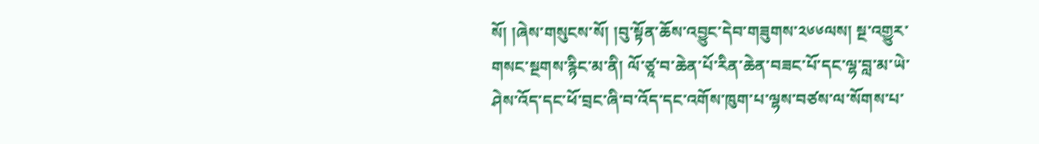སོ། །ཞེས་གསུངས་སོ། །བུ་སྟོན་ཆོས་འབྱུང་དེབ་གཟུགས་༢༦༦ལས། སྔ་འགྱུར་གསང་སྔགས་རྙིང་མ་ནི། ལོ་ཙཱ་བ་ཆེན་པོ་རིན་ཆེན་བཟང་པོ་དང་ལྷ་བླ་མ་ཡེ་ཤེས་འོད་དང་ཕོ་བྲང་ཞི་བ་འོད་དང་འགོས་ཁུག་པ་ལྷས་བཙས་ལ་སོགས་པ་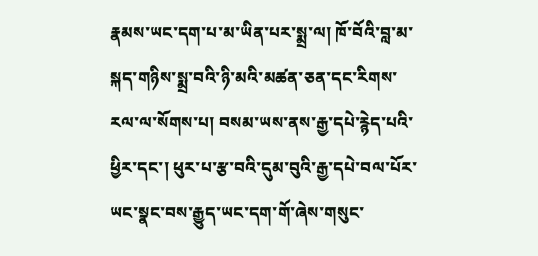རྣམས་ཡང་དག་པ་མ་ཡིན་པར་སྨྲ་ལ། ཁོ་བོའི་བླ་མ་སྐད་གཉིས་སྨྲ་བའི་ཉི་མའི་མཚན་ཅན་དང་རིགས་རལ་ལ་སོགས་པ། བསམ་ཡས་ནས་རྒྱ་དཔེ་རྙེད་པའི་ཕྱིར་དང་། ཕུར་པ་རྩ་བའི་དུམ་བུའི་རྒྱ་དཔེ་བལ་པོར་ཡང་སྣང་བས་རྒྱུད་ཡང་དག་གོ་ཞེས་གསུང་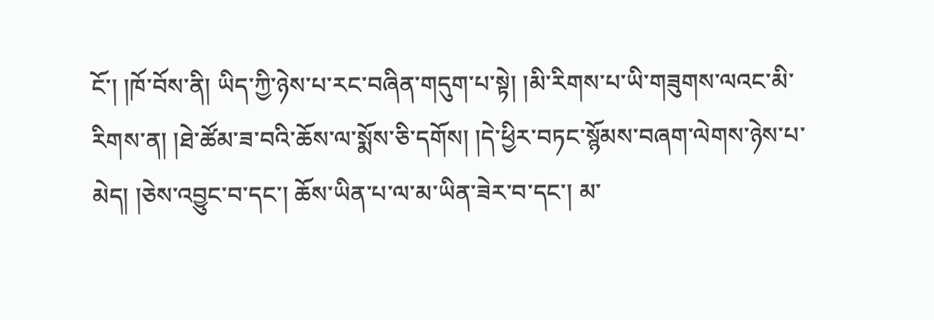ངོ་། །ཁོ་བོས་ནི། ཡིད་ཀྱི་ཉེས་པ་རང་བཞིན་གདུག་པ་སྟེ། །མི་རིགས་པ་ཡི་གཟུགས་ལའང་མི་རིགས་ན། །ཐེ་ཚོམ་ཟ་བའི་ཆོས་ལ་སྨོས་ཅི་དགོས། །དེ་ཕྱིར་བཏང་སྙོམས་བཞག་ལེགས་ཉེས་པ་མེད། །ཅེས་འབྱུང་བ་དང་། ཆོས་ཡིན་པ་ལ་མ་ཡིན་ཟེར་བ་དང་། མ་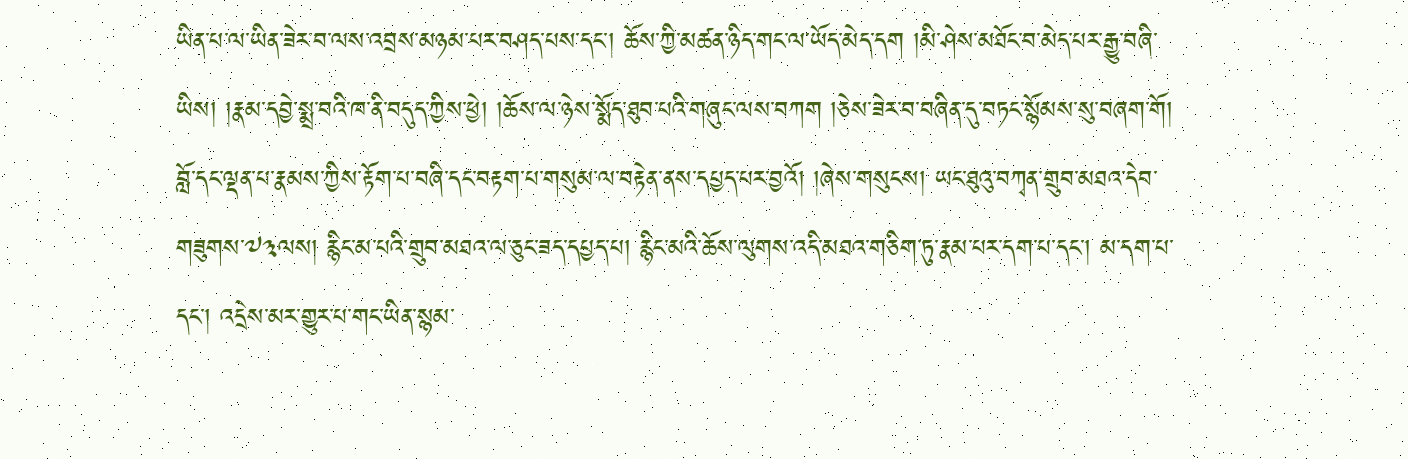ཡིན་པ་ལ་ཡིན་ཟེར་བ་ལས་འབྲས་མཉམ་པར་བཤད་པས་དང་། ཆོས་ཀྱི་མཚན་ཉིད་གང་ལ་ཡོད་མེད་དག །མི་ཤེས་མཐོང་བ་མེད་པར་རྒྱུ་བཞི་ཡིས། །རྣམ་དབྱེ་སྨྲ་བའི་ཁ་ནི་བདུད་ཀྱིས་ཕྱེ། །ཆོས་ལ་ཉེས་སྨོད་ཐུབ་པའི་གཞུང་ལས་བཀག །ཅེས་ཟེར་བ་བཞིན་དུ་བཏང་སྙོམས་སུ་བཞག་གོ། བློ་དང་ལྡན་པ་རྣམས་ཀྱིས་རྟོག་པ་བཞི་དང་བརྟག་པ་གསུམ་ལ་བརྟེན་ནས་དཔྱད་པར་བྱའོ། །ཞེས་གསུངས། ཡང་ཐུའུ་བཀྭན་གྲུབ་མཐའ་དེབ་གཟུགས་༧༣ལས། རྙིང་མ་པའི་གྲུབ་མཐའ་ལ་ཅུང་ཟད་དཔྱད་པ། རྙིང་མའི་ཆོས་ལུགས་འདི་མཐའ་གཅིག་ཏུ་རྣམ་པར་དག་པ་དང་། མ་དག་པ་དང་། འདྲེས་མར་གྱུར་པ་གང་ཡིན་སྙམ་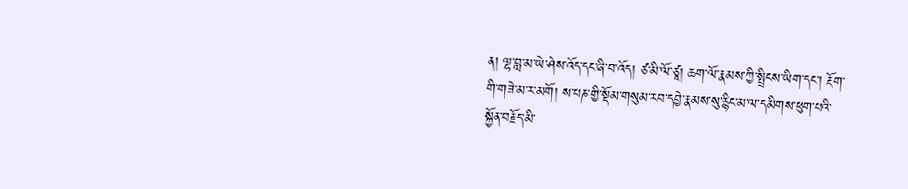ན། ལྷ་བླ་མ་ཡེ་ཤེས་འོད་དང་ཞི་བ་འོད། ཙ་མི་ལོ་ཙཱ། ཆག་ལོ་རྣམས་ཀྱི་སྤྲིངས་ཡིག་དང་། རྔོག་གི་གཟེ་མ་ར་མགོ། ས་པཎ་གྱི་སྡོམ་གསུམ་རབ་དབྱེ་རྣམས་སུ་རྙིང་མ་ལ་དམིགས་ཕུག་པའི་སྐྱོན་བརྗོད་མི་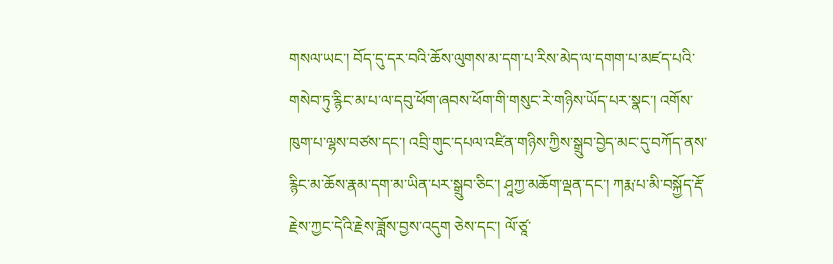གསལ་ཡང་། བོད་དུ་དར་བའི་ཆོས་ལུགས་མ་དག་པ་རིས་མེད་ལ་དགག་པ་མཛད་པའི་གསེབ་ཏུ་རྙིང་མ་པ་ལ་དབུ་ཕོག་ཞབས་ཕོག་གི་གསུང་རེ་གཉིས་ཡོད་པར་སྣང་། འགོས་ཁུག་པ་ལྷས་བཙས་དང་། འབྲི་གུང་དཔལ་འཛིན་གཉིས་ཀྱིས་སྒྲུབ་བྱེད་མང་དུ་བཀོད་ནས་རྙིང་མ་ཆོས་རྣམ་དག་མ་ཡིན་པར་སྒྲུབ་ཅིང་། ཤཱཀྱ་མཆོག་ལྡན་དང་། ཀརྨ་པ་མི་བསྐྱོད་རྡོ་རྗེས་ཀྱང་དེའི་རྗེས་ཟློས་བྱས་འདུག ཅེས་དང་། ལོ་ཙཱ་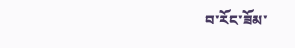བ་རོང་ཟོམ་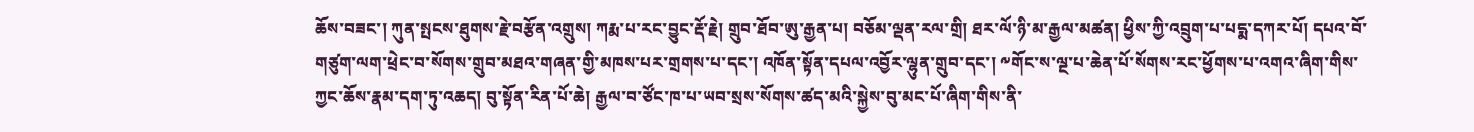ཆོས་བཟང་། ཀུན་སྤངས་ཐུགས་རྗེ་བརྩོན་འགྲུས། ཀརྨ་པ་རང་བྱུང་རྡོ་རྗེ། གྲུབ་ཐོབ་ཨུ་རྒྱན་པ། བཅོམ་ལྡན་རལ་གྲི། ཐར་ལོ་ཉི་མ་རྒྱལ་མཚན། ཕྱིས་ཀྱི་འབྲུག་པ་པདྨ་དཀར་པོ། དཔའ་བོ་གཙུག་ལག་ཕྲེང་བ་སོགས་གྲུབ་མཐའ་གཞན་གྱི་མཁས་པར་གྲགས་པ་དང་། འཁོན་སྟོན་དཔལ་འབྱོར་ལྷུན་གྲུབ་དང་། ༸གོང་ས་ལྔ་པ་ཆེན་པོ་སོགས་རང་ཕྱོགས་པ་འགའ་ཞིག་གིས་ཀྱང་ཆོས་རྣམ་དག་ཏུ་འཆད། བུ་སྟོན་རིན་པོ་ཆེ། རྒྱལ་བ་ཙོང་ཁ་པ་ཡབ་སྲས་སོགས་ཚད་མའི་སྐྱེས་བུ་མང་པོ་ཞིག་གིས་ནི་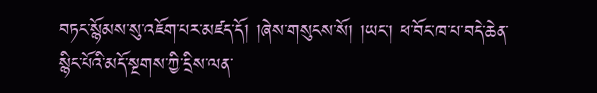བཏང་སྙོམས་སུ་འཇོག་པར་མཛད་དོ། །ཞེས་གསུངས་སོ། །ཡང་། ཕ་བོང་ཁ་པ་བདེ་ཆེན་སྙིང་པོའི་མདོ་སྔགས་ཀྱི་དྲིས་ལན་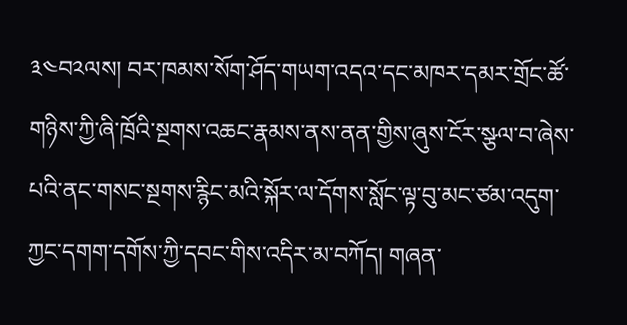༣༤བ༢ལས། བར་ཁམས་སོག་ཤོད་གཡག་འདའ་དང་མཁར་དམར་གྲོང་ཚོ་གཉིས་ཀྱི་ཞི་ཁྲོའི་སྔགས་འཆང་རྣམས་ནས་ནན་གྱིས་ཞུས་ངོར་སྩལ་བ་ཞེས་པའི་ནང་གསང་སྔགས་རྙིང་མའི་སྐོར་ལ་དོགས་སློང་ལྟ་བུ་མང་ཙམ་འདུག་ཀྱང་དགག་དགོས་ཀྱི་དབང་གིས་འདིར་མ་བཀོད། གཞན་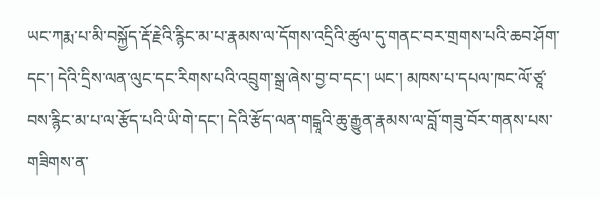ཡང་ཀརྨ་པ་མི་བསྐྱོད་རྡོ་རྗེའི་རྙིང་མ་པ་རྣམས་ལ་དོགས་འདྲིའི་ཚུལ་དུ་གནང་བར་གྲགས་པའི་ཆབ་ཤོག་དང་། དེའི་དྲིས་ལན་ལུང་དང་རིགས་པའི་འབྲུག་སྒྲ་ཞེས་བྱ་བ་དང་། ཡང་། མཁས་པ་དཔལ་ཁང་ལོ་ཙཱ་བས་རྙིང་མ་པ་ལ་རྩོད་པའི་ཡི་གེ་དང་། དེའི་རྩོད་ལན་གངྒཱའི་ཆུ་རྒྱུན་རྣམས་ལ་བློ་གཟུ་བོར་གནས་པས་གཟིགས་ན་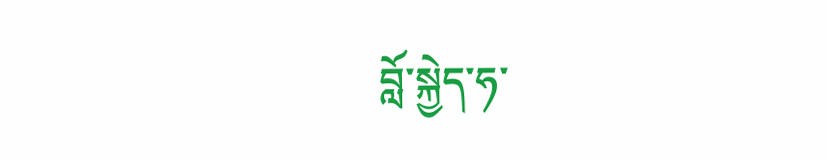བློ་སྐྱེད་ཧ་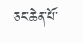ཅང་ཆེན་པོ་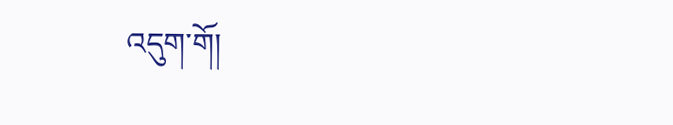འདུག་གོ།